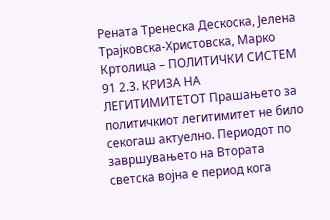Рената Тренеска Дескоска, Јелена Трајковска-Христовска, Марко Кртолица – ПОЛИТИЧКИ СИСТЕМ 91 2.3. КРИЗА НА ЛЕГИТИМИТЕТОТ Прашањето за политичкиот легитимитет не било секогаш актуелно. Периодот по завршувањето на Втората светска војна е период кога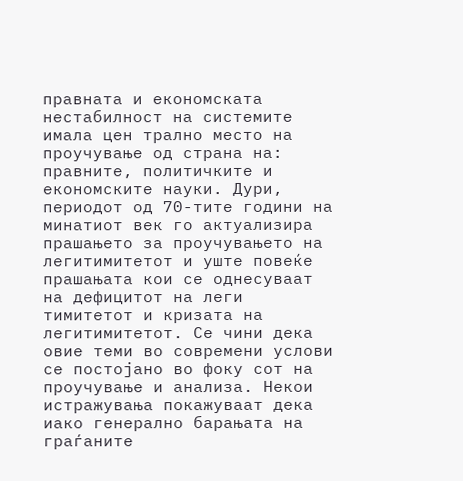правната и економската нестабилност на системите имала цен трално место на проучување од страна на: правните, политичките и економските науки. Дури, периодот од 70-тите години на минатиот век го актуализира прашањето за проучувањето на легитимитетот и уште повеќе прашањата кои се однесуваат на дефицитот на леги тимитетот и кризата на легитимитетот. Се чини дека овие теми во современи услови се постојано во фоку сот на проучување и анализа. Некои истражувања покажуваат дека иако генерално барањата на граѓаните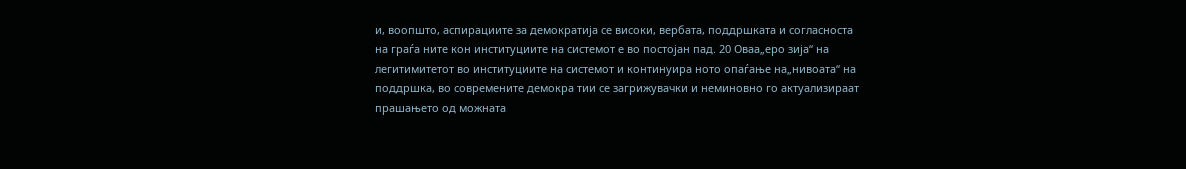и, воопшто, аспирациите за демократија се високи, вербата, поддршката и согласноста на граѓа ните кон институциите на системот е во постојан пад. 20 Оваа„еро зија“ на легитимитетот во институциите на системот и континуира ното опаѓање на„нивоата“ на поддршка, во современите демокра тии се загрижувачки и неминовно го актуализираат прашањето од можната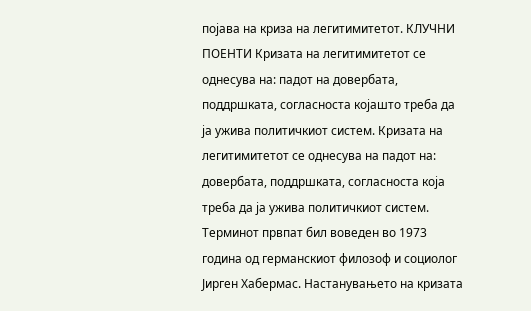појава на криза на легитимитетот. КЛУЧНИ ПОЕНТИ Кризата на легитимитетот се однесува на: падот на довербата, поддршката, согласноста којашто треба да ја ужива политичкиот систем. Кризата на легитимитетот се однесува на падот на: довербата, поддршката, согласноста која треба да ја ужива политичкиот систем. Терминот првпат бил воведен во 1973 година од германскиот филозоф и социолог Јирген Хабермас. Настанувањето на кризата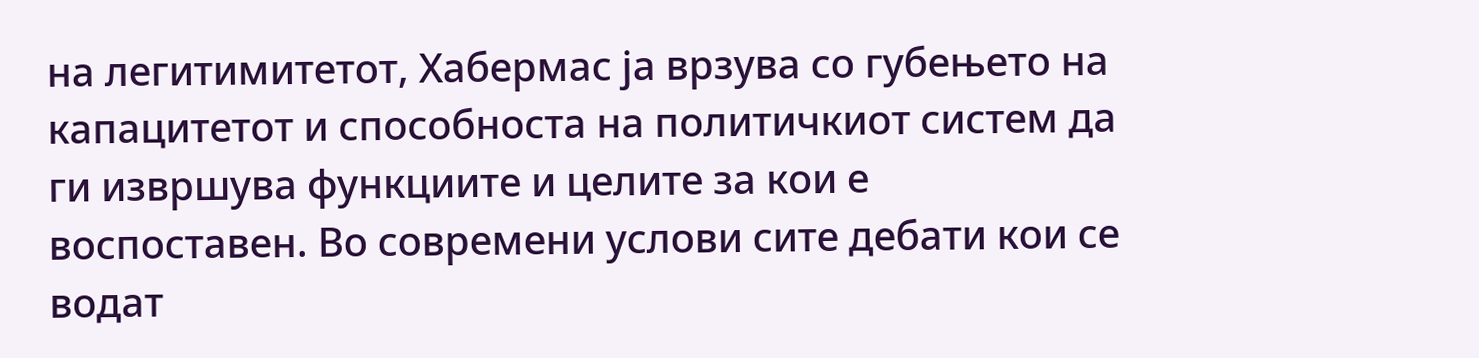на легитимитетот, Хабермас ја врзува со губењето на капацитетот и способноста на политичкиот систем да ги извршува функциите и целите за кои е воспоставен. Во современи услови сите дебати кои се водат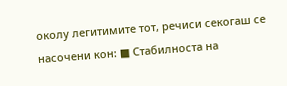околу легитимите тот, речиси секогаш се насочени кон: ■ Стабилноста на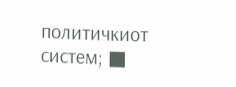политичкиот систем; ■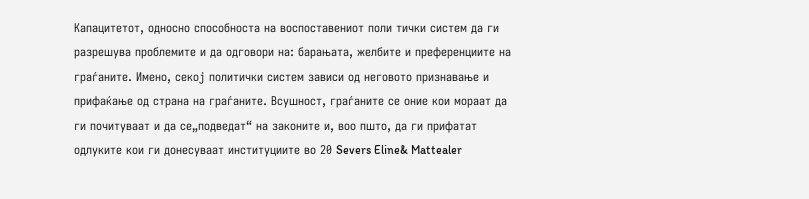Капацитетот, односно способноста на воспоставениот поли тички систем да ги разрешува проблемите и да одговори на: барањата, желбите и преференциите на граѓаните. Имено, секој политички систем зависи од неговото признавање и прифаќање од страна на граѓаните. Всушност, граѓаните се оние кои мораат да ги почитуваат и да се„подведат“ на законите и, воо пшто, да ги прифатат одлуките кои ги донесуваат институциите во 20 Severs Eline& Mattealer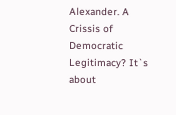Alexander. A Crissis of Democratic Legitimacy? It`s about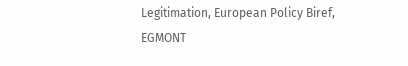Legitimation, European Policy Biref, EGMONT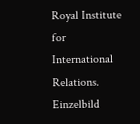Royal Institute for International Relations.
Einzelbild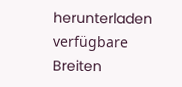herunterladen
verfügbare Breiten